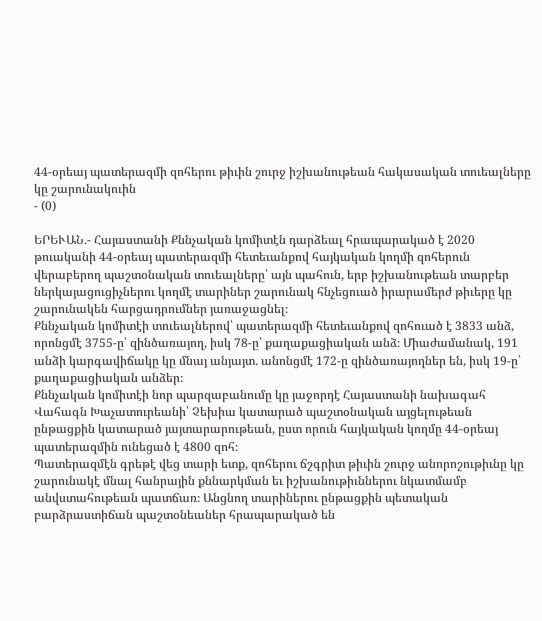44-օրեայ պատերազմի զոհերու թիւին շուրջ իշխանութեան հակասական տուեալները կը շարունակուին
- (0)

ԵՐԵՒԱՆ.- Հայաստանի Քննչական կոմիտէն դարձեալ հրապարակած է 2020 թուականի 44-օրեայ պատերազմի հետեւանքով հայկական կողմի զոհերուն վերաբերող պաշտօնական տուեալները՝ այն պահուն, երբ իշխանութեան տարբեր ներկայացուցիչներու կողմէ տարիներ շարունակ հնչեցուած իրարամերժ թիւերը կը շարունակեն հարցադրումներ յառաջացնել։
Քննչական կոմիտէի տուեալներով՝ պատերազմի հետեւանքով զոհուած է 3833 անձ, որոնցմէ 3755-ը՝ զինծառայող, իսկ 78-ը՝ քաղաքացիական անձ։ Միաժամանակ, 191 անձի կարգավիճակը կը մնայ անյայտ. անոնցմէ 172-ը զինծառայողներ են, իսկ 19-ը՝ քաղաքացիական անձեր։
Քննչական կոմիտէի նոր պարզաբանումը կը յաջորդէ Հայաստանի նախագահ Վահագն Խաչատուրեանի՝ Չեխիա կատարած պաշտօնական այցելութեան ընթացքին կատարած յայտարարութեան, ըստ որուն հայկական կողմը 44-օրեայ պատերազմին ունեցած է 4800 զոհ։
Պատերազմէն գրեթէ վեց տարի ետք, զոհերու ճշգրիտ թիւին շուրջ անորոշութիւնը կը շարունակէ մնալ հանրային քննարկման եւ իշխանութիւններու նկատմամբ անվստահութեան պատճառ։ Անցնող տարիներու ընթացքին պետական բարձրաստիճան պաշտօնեաներ հրապարակած են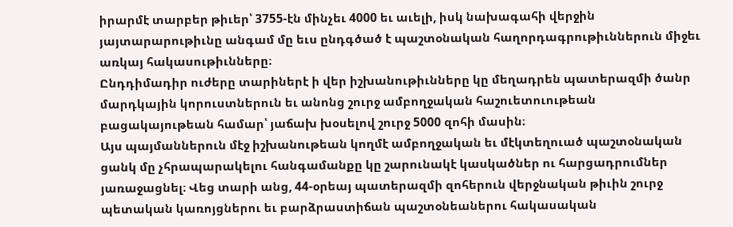իրարմէ տարբեր թիւեր՝ 3755-էն մինչեւ 4000 եւ աւելի, իսկ նախագահի վերջին յայտարարութիւնը անգամ մը եւս ընդգծած է պաշտօնական հաղորդագրութիւններուն միջեւ առկայ հակասութիւնները։
Ընդդիմադիր ուժերը տարիներէ ի վեր իշխանութիւնները կը մեղադրեն պատերազմի ծանր մարդկային կորուստներուն եւ անոնց շուրջ ամբողջական հաշուետուութեան բացակայութեան համար՝ յաճախ խօսելով շուրջ 5000 զոհի մասին։
Այս պայմաններուն մէջ իշխանութեան կողմէ ամբողջական եւ մէկտեղուած պաշտօնական ցանկ մը չհրապարակելու հանգամանքը կը շարունակէ կասկածներ ու հարցադրումներ յառաջացնել։ Վեց տարի անց, 44-օրեայ պատերազմի զոհերուն վերջնական թիւին շուրջ պետական կառոյցներու եւ բարձրաստիճան պաշտօնեաներու հակասական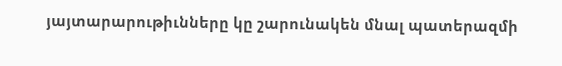յայտարարութիւնները կը շարունակեն մնալ պատերազմի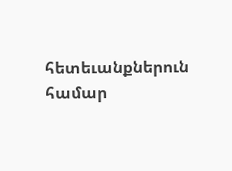հետեւանքներուն համար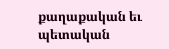քաղաքական եւ պետական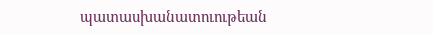պատասխանատուութեան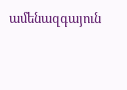ամենազգայուն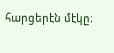հարցերէն մէկը։